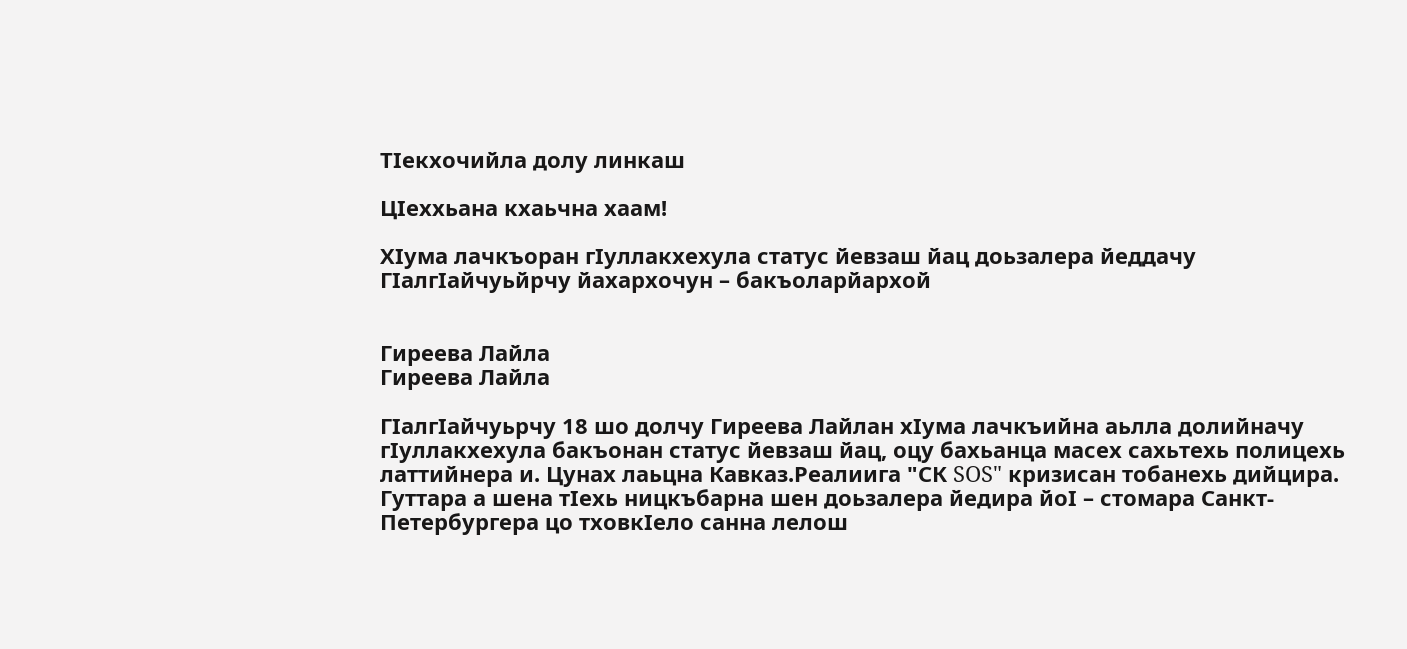ТIекхочийла долу линкаш

ЦIеххьана кхаьчна хаам!

ХIума лачкъоран гIуллакхехула статус йевзаш йац доьзалера йеддачу ГIалгIайчуьйрчу йахархочун – бакъоларйархой


Гиреева Лайла
Гиреева Лайла

ГIалгIайчуьрчу 18 шо долчу Гиреева Лайлан хIума лачкъийна аьлла долийначу гIуллакхехула бакъонан статус йевзаш йац, оцу бахьанца масех сахьтехь полицехь латтийнера и. Цунах лаьцна Кавказ.Реалиига "СК SOS" кризисан тобанехь дийцира. Гуттара а шена тIехь ницкъбарна шен доьзалера йедира йоI – стомара Санкт-Петербургера цо тховкIело санна лелош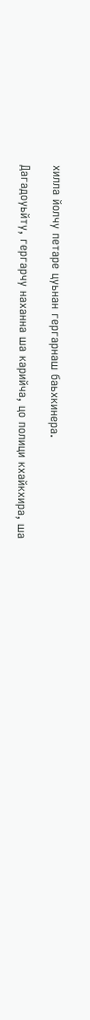хилла йолчу петаре цуьнан гергарнаш баьхкинера.

Дагадоуьйту, гергарчу наханна ша карийча, цо полици кхайкхира, ша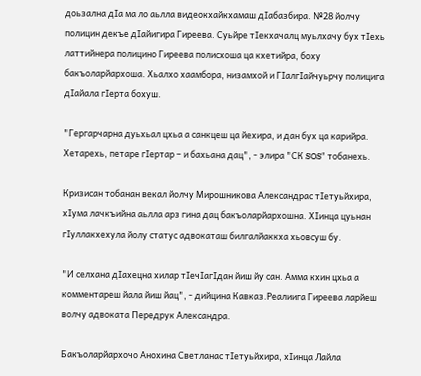доьзална дIа ма ло аьлла видеокхайкхамаш дIабазбира. №28 йолчу полицин декъе дIайигира Гиреева. Суьйре тIекхачалц муьлхачу бух тIехь латтийнера полицино Гиреева полисхоша ца кхетийра, боху бакъоларйархоша. Хьалхо хаамбора, низамхой и ГIалгIайчуьрчу полицига дIайала гIерта бохуш.

"Гергарчарна дуьхьал цхьа а санкцеш ца йехира, и дан бух ца карийра. Хетарехь, петаре гIертар – и бахьана дац", - элира "СК SOS" тобанехь.

Кризисан тобанан векал йолчу Мирошникова Александрас тIетуьйхира, хIума лачкъийна аьлла арз гина дац бакъоларйархошна. ХIинца цуьнан гIуллакхехула йолу статус адвокаташ билгалйаккха хьовсуш бу.

"И селхана дIахецна хилар тIечIагIдан йиш йу сан. Амма кхин цхьа а комментареш йала йиш йац", - дийцина Кавказ.Реалиига Гиреева ларйеш волчу адвоката Передрук Александра.

Бакъоларйархочо Анохина Светланас тIетуьйхира, хIинца Лайла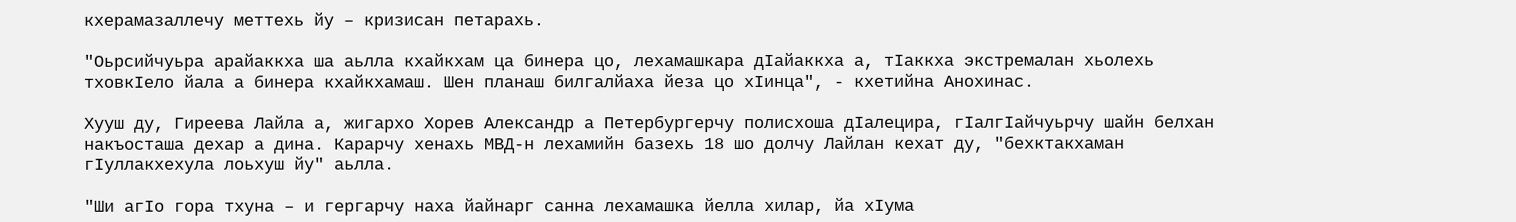кхерамазаллечу меттехь йу – кризисан петарахь.

"Оьрсийчуьра арайаккха ша аьлла кхайкхам ца бинера цо, лехамашкара дIайаккха а, тIаккха экстремалан хьолехь тховкIело йала а бинера кхайкхамаш. Шен планаш билгалйаха йеза цо хIинца", - кхетийна Анохинас.

Хууш ду, Гиреева Лайла а, жигархо Хорев Александр а Петербургерчу полисхоша дIалецира, гIалгIайчуьрчу шайн белхан накъосташа дехар а дина. Карарчу хенахь МВД-н лехамийн базехь 18 шо долчу Лайлан кехат ду, "бехктакхаман гIуллакхехула лоьхуш йу" аьлла.

"Ши агIо гора тхуна – и гергарчу наха йайнарг санна лехамашка йелла хилар, йа хIума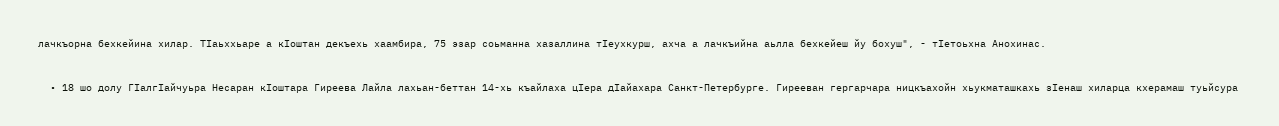лачкъорна бехкейина хилар. ТIаьххьаре а кIоштан декъехь хаамбира, 75 эзар соьманна хазаллина тIеухкурш, ахча а лачкъийна аьлла бехкейеш йу бохуш", - тIетоьхна Анохинас.

  • 18 шо долу ГIалгIайчуьра Несаран кIоштара Гиреева Лайла лахьан-беттан 14-хь къайлаха цIера дIайахара Санкт-Петербурге. Гирееван гергарчара ницкъахойн хьукматашкахь зIенаш хиларца кхерамаш туьйсура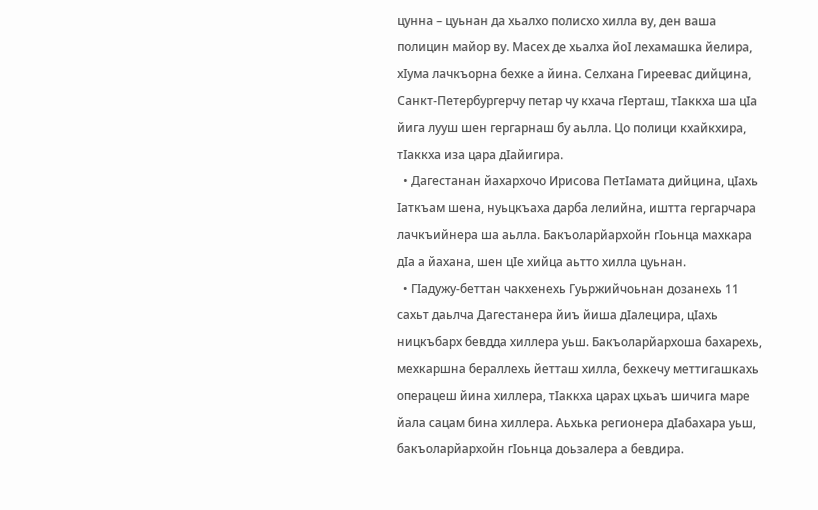цунна – цуьнан да хьалхо полисхо хилла ву, ден ваша полицин майор ву. Масех де хьалха йоI лехамашка йелира, хIума лачкъорна бехке а йина. Селхана Гиреевас дийцина, Санкт-Петербургерчу петар чу кхача гIерташ, тIаккха ша цIа йига лууш шен гергарнаш бу аьлла. Цо полици кхайкхира, тIаккха иза цара дIайигира.
  • Дагестанан йахархочо Ирисова ПетIамата дийцина, цIахь Iаткъам шена, нуьцкъаха дарба лелийна, иштта гергарчара лачкъийнера ша аьлла. Бакъоларйархойн гIоьнца махкара дIа а йахана, шен цIе хийца аьтто хилла цуьнан.
  • ГIадужу-беттан чакхенехь Гуьржийчоьнан дозанехь 11 сахьт даьлча Дагестанера йиъ йиша дIалецира, цIахь ницкъбарх бевдда хиллера уьш. Бакъоларйархоша бахарехь, мехкаршна бераллехь йетташ хилла, бехкечу меттигашкахь операцеш йина хиллера, тIаккха царах цхьаъ шичига маре йала сацам бина хиллера. Аьхька регионера дIабахара уьш, бакъоларйархойн гIоьнца доьзалера а бевдира.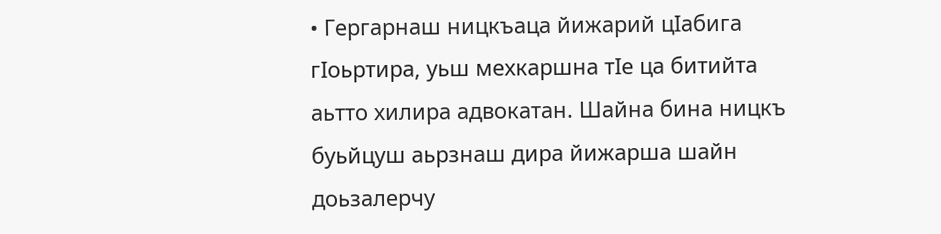• Гергарнаш ницкъаца йижарий цIабига гIоьртира, уьш мехкаршна тIе ца битийта аьтто хилира адвокатан. Шайна бина ницкъ буьйцуш аьрзнаш дира йижарша шайн доьзалерчу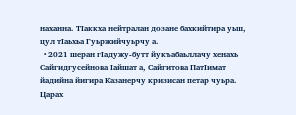наханна. ТIаккха нейтралан дозане бахкийтира уьш, цул тIаьхьа Гуьржийчуьрчу а.
  • 2021 шеран гIадужу-бутт йукъабаьллачу хенахь Сайгидгусейнова Iайшат а, Сайгитова ПатIимат йадийна йигира Казанерчу кризисан петар чуьра. Царах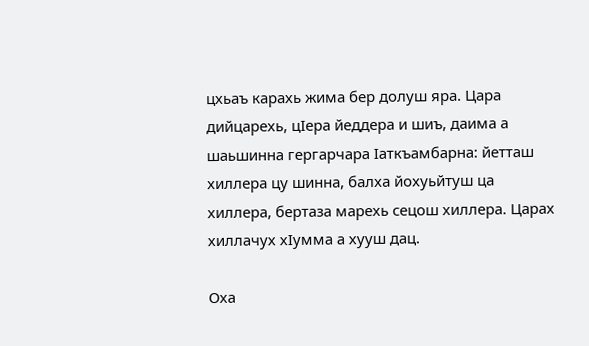цхьаъ карахь жима бер долуш яра. Цара дийцарехь, цIера йеддера и шиъ, даима а шаьшинна гергарчара Iаткъамбарна: йетташ хиллера цу шинна, балха йохуьйтуш ца хиллера, бертаза марехь сецош хиллера. Царах хиллачух хIумма а хууш дац.

Оха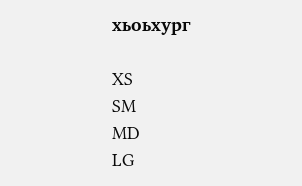хьоьхург

XS
SM
MD
LG